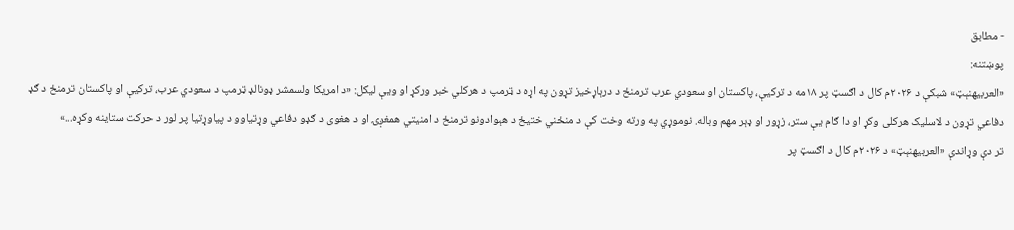- مطابق
پوښتنه:
«العربیهنېټ» شبکې د ۲۰۲۶م کال د اګسټ پر ۱۸مه د ترکیې، پاکستان او سعودي عرب ترمنځ د درېاړخیز تړون په اړه د ټرمپ د هرکلي خبر ورکړ او ویې لیکل: «د امریکا ولسمشر ډونالډ ټرمپ د سعودي عرب، ترکیې او پاکستان ترمنځ د ګډ دفاعي تړون د لاسلیک هرکلی وکړ او دا ګام یې ستر، زړور او ډېر مهم وباله. نوموړي په ورته وخت کې د منځني ختیځ د هېوادونو ترمنځ د امنیتي همغږۍ او د هغوی د ګډو دفاعي وړتیاوو د پیاوړتیا پر لور د حرکت ستاینه وکړه...»
تر دې وړاندې «العربیهنېټ» د ۲۰۲۶م کال د اګسټ پر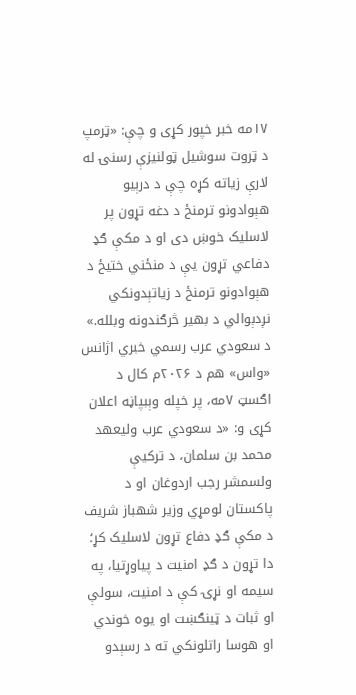۱۷مه خبر خپور کړی و چې: «ټرمپ د ټروت سوشیل ټولنیزې رسنۍ له لارې زیاته کړه چې د درېیو هېوادونو ترمنځ د دغه تړون پر لاسلیک خوښ دی او د مکې ګډ دفاعي تړون یې د منځني ختیځ د هېوادونو ترمنځ د زیاتېدونکي نږدېوالي د بهیر څرګندونه وبلله.»
د سعودي عرب رسمي خبري اژانس «واس» هم د ۲۰۲۶م کال د اګسټ ۷مه، پر خپله وېبپاڼه اعلان کړی و: «د سعودي عرب ولیعهد محمد بن سلمان، د ترکیې ولسمشر رجب اردوغان او د پاکستان لومړي وزیر شهباز شریف د مکې ګډ دفاع تړون لاسلیک کړ؛ دا تړون د ګډ امنیت د پیاوړتیا، په سیمه او نړۍ کې د امنیت، سولې او ثبات د ټینګښت او یوه خوندي او هوسا راتلونکي ته د رسېدو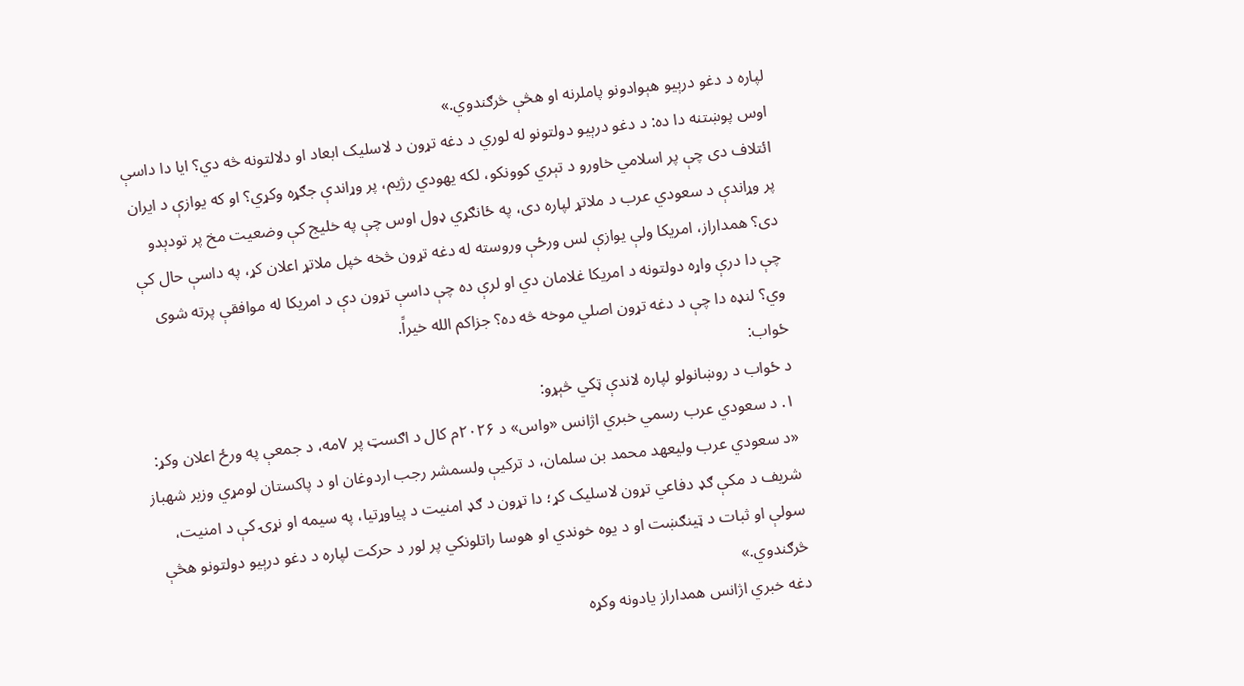لپاره د دغو درېیو هېوادونو پاملرنه او هڅې څرګندوي.»
اوس پوښتنه دا ده: د دغو درېیو دولتونو له لوري د دغه تړون د لاسلیک ابعاد او دلالتونه څه دي؟ ایا دا داسې ائتلاف دی چې پر اسلامي خاورو د تېري کوونکو، لکه یهودي رژیم، پر وړاندې جګړه وکړي؟ او که یوازې د ایران پر وړاندې د سعودي عرب د ملاتړ لپاره دی، په ځانګړي ډول اوس چې په خلیج کې وضعیت مخ پر تودېدو دی؟ همداراز، امریکا ولې یوازې لس ورځې وروسته له دغه تړون څخه خپل ملاتړ اعلان کړ، په داسې حال کې چې دا درې واړه دولتونه د امریکا غلامان دي او لرې ده چې داسې تړون دې د امریکا له موافقې پرته شوی وي؟ لنډه دا چې د دغه تړون اصلي موخه څه ده؟ جزاکم الله خیراً.
ځواب:
د ځواب د روښانولو لپاره لاندې ټکي څېړو:
۱. د سعودي عرب رسمي خبري اژانس «واس» د ۲۰۲۶م کال د اګسټ پر ۷مه، د جمعې په ورځ اعلان وکړ: «د سعودي عرب ولیعهد محمد بن سلمان، د ترکیې ولسمشر رجب اردوغان او د پاکستان لومړي وزیر شهباز شریف د مکې ګډ دفاعي تړون لاسلیک کړ؛ دا تړون د ګډ امنیت د پیاوړتیا، په سیمه او نړۍ کې د امنیت، سولې او ثبات د ټینګښت او د یوه خوندي او هوسا راتلونکي پر لور د حرکت لپاره د دغو درېیو دولتونو هڅې څرګندوي.»
دغه خبري اژانس همداراز یادونه وکړه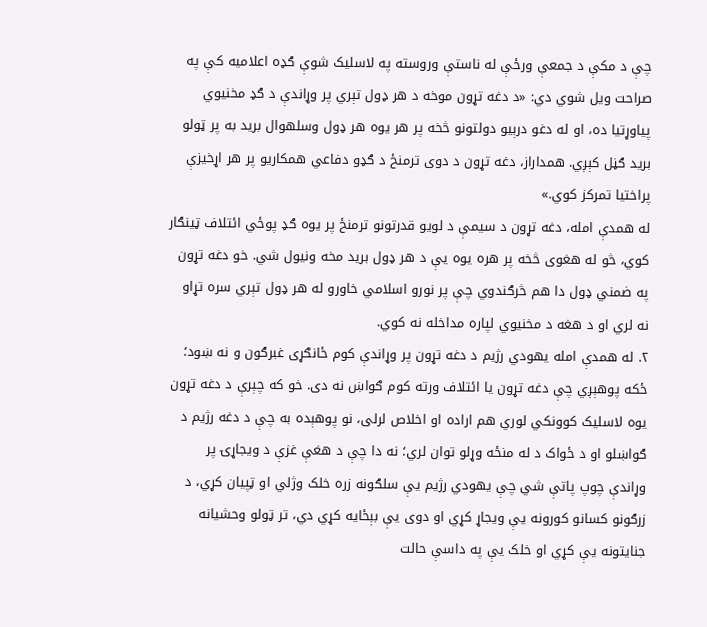چې د مکې د جمعې ورځې له ناستې وروسته په لاسلیک شوې ګډه اعلامیه کې په صراحت ویل شوي دي: «د دغه تړون موخه د هر ډول تېري پر وړاندې د ګډ مخنیوي پیاوړتیا ده، او له دغو درېیو دولتونو څخه پر هر یوه هر ډول وسلهوال برید به پر ټولو برید ګڼل کېږي. همداراز، دغه تړون د دوی ترمنځ د ګډو دفاعي همکاریو پر هر اړخیزې پراختیا تمرکز کوي.»
له همدې امله، دغه تړون د سیمې د لویو قدرتونو ترمنځ پر یوه ګډ پوځي ائتلاف ټینګار کوي، څو له هغوی څخه پر هره یوه یې د هر ډول برید مخه ونیول شي. خو دغه تړون په ضمني ډول دا هم څرګندوي چې پر نورو اسلامي خاورو له هر ډول تېري سره تړاو نه لري او د هغه د مخنیوي لپاره مداخله نه کوي.
۲. له همدې امله یهودي رژیم د دغه تړون پر وړاندې کوم ځانګړی غبرګون و نه ښود؛ ځکه پوهېږي چې دغه تړون یا ائتلاف ورته کوم ګواښ نه دی. خو که چېرې د دغه تړون یوه لاسلیک کوونکي لوري هم اراده او اخلاص لرلی، نو پوهېده به چې د دغه رژیم د ګواښلو او د ځواک د له منځه وړلو توان لري؛ نه دا چې د هغې غزې د ویجاړۍ پر وړاندې چوپ پاتې شي چې یهودي رژيم یې سلګونه زره خلک وژلي او ټپیان کړي، د زرګونو کسانو کورونه یې ویجاړ کړي او دوی یې بېځایه کړي دي، تر ټولو وحشیانه جنایتونه یې کړي او خلک یې په داسې حالت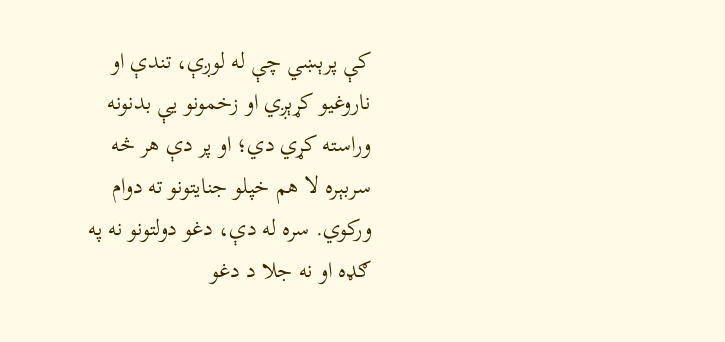کې پرېښي چې له لوږې، تندې او ناروغیو کړېږي او زخمونو یې بدنونه وراسته کړي دي؛ او پر دې هر څه سربېره لا هم خپلو جنایتونو ته دوام ورکوي. سره له دې، دغو دولتونو نه په ګډه او نه جلا د دغو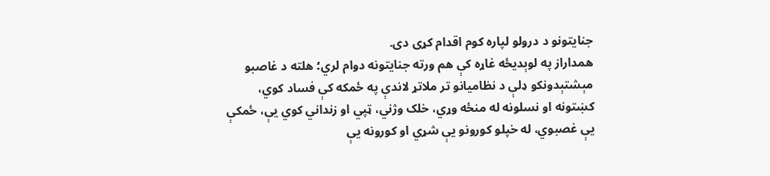جنایتونو د درولو لپاره کوم اقدام کړی دی.
همداراز په لوېدیځه غاړه کې هم ورته جنایتونه دوام لري؛ هلته د غاصبو مېشتېدونکو ډلې د نظامیانو تر ملاتړ لاندې په ځمکه کې فساد کوي، کښتونه او نسلونه له منځه وړي، خلک وژني، ټپي او زنداني کوي یې، ځمکې یې غصبوي، له خپلو کورونو یې شړي او کورونه یې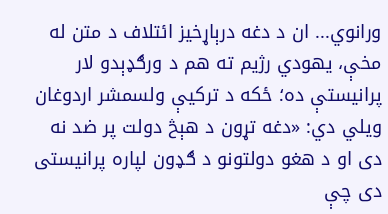ورانوي... ان د دغه درېاړخیز ائتلاف د متن له مخې، یهودي رژیم ته هم د ورګډېدو لار پرانیستې ده؛ ځکه د ترکیې ولسمشر اردوغان ویلي دي: «دغه تړون د هېڅ دولت پر ضد نه دی او د هغو دولتونو د ګډون لپاره پرانیستی دی چې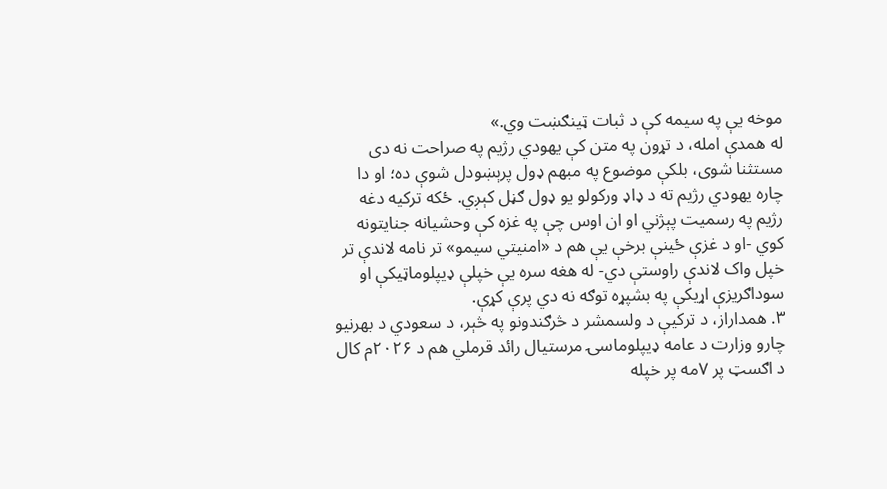موخه یې په سیمه کې د ثبات ټینګښت وي.»
له همدې امله، د تړون په متن کې یهودي رژیم په صراحت نه دی مستثنا شوی، بلکې موضوع په مبهم ډول پرېښودل شوې ده؛ او دا چاره یهودي رژیم ته د ډاډ ورکولو یو ډول ګڼل کېږي. ځکه ترکیه دغه رژیم په رسمیت پېژني او ان اوس چې په غزه کې وحشیانه جنایتونه کوي -او د غزې ځینې برخې یې هم د «امنیتي سیمو» تر نامه لاندې تر خپل واک لاندې راوستې دي- له هغه سره یې خپلې ډیپلوماټیکې او سوداګریزې اړیکې په بشپړه توګه نه دي پرې کړې.
۳. همداراز، د ترکیې د ولسمشر د څرګندونو په څېر، د سعودي د بهرنیو چارو وزارت د عامه ډیپلوماسۍ مرستیال رائد قرملي هم د ۲۰۲۶م کال د اګسټ پر ۷مه پر خپله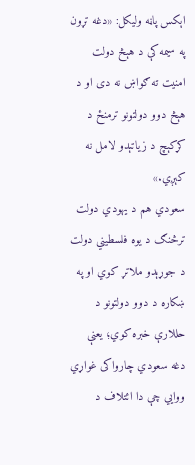اېکس پاڼه ولیکل: «دغه تړون په سیمه کې د هېڅ دولت امنیت ته ګواښ نه دی او د هېڅ دوو دولتونو ترمنځ د کړکېچ د زیاتېدو لامل نه کېږي.»
سعودي هم د یهودي دولت ترڅنګ د یوه فلسطیني دولت د جوړېدو ملاتړ کوي او په ښکاره د دوو دولتونو د حللارې خبره کوي؛ یعنې دغه سعودي چارواکی غواړي ووايي چې دا ائتلاف د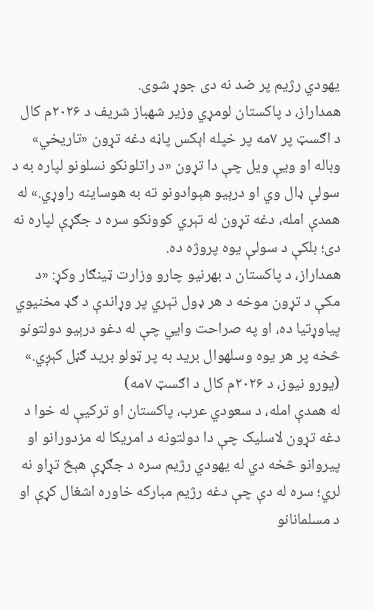یهودي رژیم پر ضد نه دی جوړ شوی.
همداراز، د پاکستان لومړي وزیر شهباز شریف د ۲۰۲۶م کال د اګسټ پر ۷مه پر خپله اېکس پاڼه دغه تړون «تاریخي» وباله او ویې ویل چې دا تړون «د راتلونکو نسلونو لپاره به د سولې ډال وي او درېیو هېوادونو ته به هوساینه راوړي.» له همدې امله، دغه تړون له تېري کوونکو سره د جګړې لپاره نه دی؛ بلکې د سولې یوه پروژه ده.
همداراز، د پاکستان د بهرنیو چارو وزارت ټینګار وکړ: «د مکې د تړون موخه د هر ډول تېري پر وړاندې د ګډ مخنیوي پیاوړتیا ده، او په صراحت وايي چې له دغو درېیو دولتونو څخه پر هر یوه وسلهوال برید به پر ټولو برید ګڼل کېږي.» (یورو نیوز، د ۲۰۲۶م کال د اګسټ ۷مه)
له همدې امله، د سعودي عرب، پاکستان او ترکیې له خوا د دغه تړون لاسلیک چې دا دولتونه د امریکا له مزدورانو او پیروانو څخه دي له یهودي رژیم سره د جګړې هېڅ تړاو نه لري؛ سره له دې چې دغه رژیم مبارکه خاوره اشغال کړې او د مسلمانانو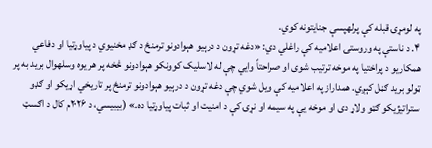په لومړۍ قبله کې پرلهپسې جنایتونه کوي.
۴. د ناستې په وروستۍ اعلامیه کې راغلي دي: «دغه تړون د درېیو هېوادونو ترمنځ د ګډ مخنیوي د پیاوړتیا او دفاعي همکاریو د پراختیا په موخه ترتیب شوی او صراحتاً وايي چې له لاسلیک کوونکو هېوادونو څخه پر هر یوه وسلهوال برید به پر ټولو برید ګڼل کېږي. همداراز په اعلامیه کې ویل شوي چې دغه تړون د درېیو هېوادونو ترمنځ پر تاریخي اړیکو او ګډو ستراتیژیکو ګټو ولاړ دی او موخه یې په سیمه او نړۍ کې د امنیت او ثبات پیاوړتیا ده.» (بيبيسي، د ۲۰۲۶م کال د اګسټ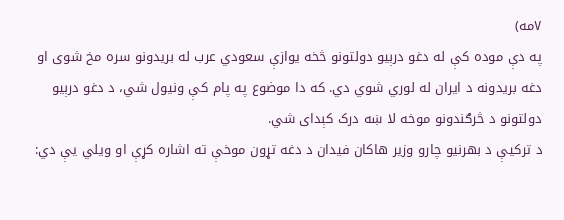۷مه)
په دې موده کې له دغو درېیو دولتونو څخه یوازې سعودي عرب له بریدونو سره مخ شوی او دغه بریدونه د ایران له لوري شوي دي. که دا موضوع په پام کې ونیول شي، د دغو درېیو دولتونو د څرګندونو موخه لا ښه درک کېدای شي.
د ترکیې د بهرنیو چارو وزیر هاکان فیدان د دغه تړون موخې ته اشاره کړې او ویلي یې دي: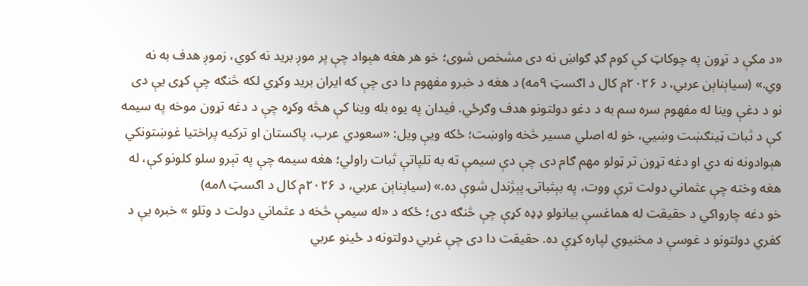«د مکې د تړون په چوکاټ کې کوم ګډ ګواښ نه دی مشخص شوی؛ خو هر هغه هېواد چې پر موږ برید نه کوي، زموږ هدف به نه وي.» (سياېناېن عربي، د ۲۰۲۶م کال د اګسټ ۹مه) د هغه د خبرو مفهوم دا دی چې که ایران برید وکړي لکه څنګه چې کړی یې دی نو د دغې وینا له مفهوم سره سم به د دغو دولتونو هدف وګرځي. فیدان په یوه بله وینا کې هڅه وکړه چې د دغه تړون موخه په سیمه کې د ثبات ټینګښت وښيي، خو له اصلي مسیر څخه واوښت؛ ځکه ویې ویل: «سعودي عرب، پاکستان او ترکیه پراختیا غوښتونکي هېوادونه نه دي او دغه تړون تر ټولو مهم ګام دی چې دې سیمې ته به تلپاتې ثبات راولي؛ هغه سیمه چې په تېرو سلو کلونو کې، له هغه وخته چې عثماني دولت ترې ووت، په بېثباتۍ پېژندل شوې ده.» (سياېناېن عربي، د ۲۰۲۶م کال د اګسټ ۸مه)
خو دغه چارواکي د حقیقت له هماغسې بیانولو ډډه کړې چې څنګه دی؛ ځکه د «له سیمې څخه د عثماني دولت د وتلو » خبره یې د کفري دولتونو د غوسې د مخنیوي لپاره کړې ده. حقیقت دا دی چې غربي دولتونه د ځینو عربي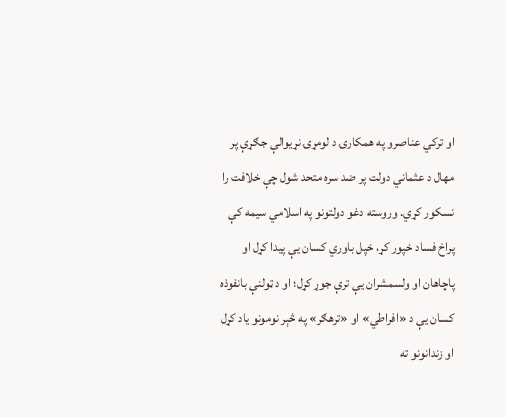او ترکي عناصرو په همکارۍ د لومړۍ نړیوالې جګړې پر مهال د عثماني دولت پر ضد سره متحد شول چې خلافت را نسکور کړي. وروسته دغو دولتونو په اسلامي سیمه کې پراخ فساد خپور کړ، خپل باوري کسان یې پیدا کړل او پاچاهان او ولسمشران یې ترې جوړ کړل؛ او د ټولنې بانفوذه کسان یې د «افراطي» او «ترهګر» په څېر نومونو یاد کړل او زندانونو ته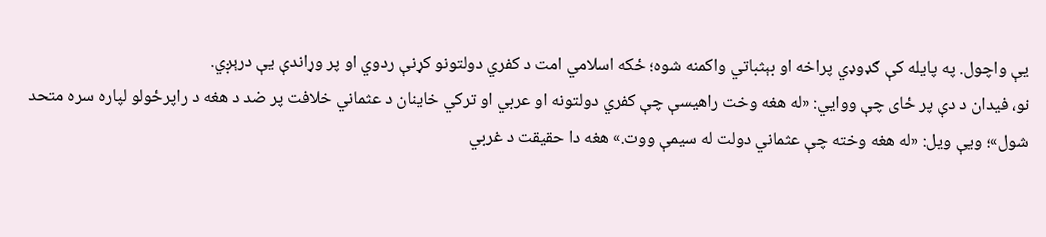یې واچول. په پایله کې ګډوډي پراخه او بېثباتي واکمنه شوه؛ ځکه اسلامي امت د کفري دولتونو کړنې ردوي او پر وړاندې یې درېږي.
نو، فیدان د دې پر ځای چې ووايي: «له هغه وخت راهیسې چې کفري دولتونه او عربي او ترکي خاینان د عثماني خلافت پر ضد د هغه د راپرځولو لپاره سره متحد شول»؛ ویې ویل: «له هغه وخته چې عثماني دولت له سیمې ووت.» هغه دا حقیقت د غربي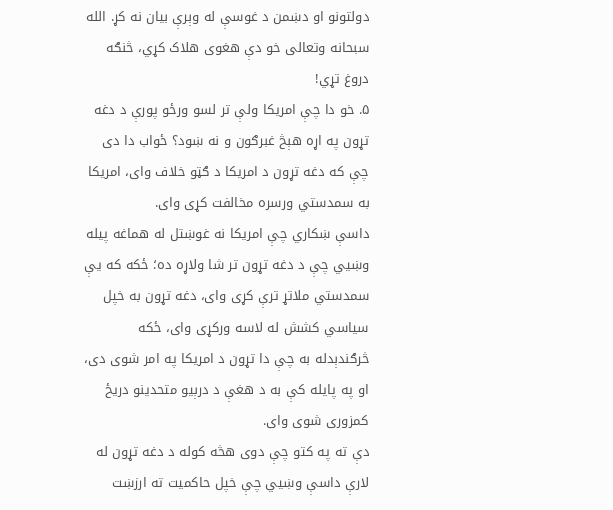دولتونو او دښمن د غوسې له وېرې بیان نه کړ. الله سبحانه وتعالی خو دې هغوی هلاک کړي، څنګه دروغ تړي!
۵. خو دا چې امریکا ولې تر لسو ورځو پورې د دغه تړون په اړه هېڅ غبرګون و نه ښود؟ ځواب دا دی چې که دغه تړون د امریکا د ګټو خلاف وای، امریکا به سمدستي ورسره مخالفت کړی وای.
داسې ښکاري چې امریکا نه غوښتل له هماغه پیله وښيي چې د دغه تړون تر شا ولاړه ده؛ ځکه که یې سمدستي ملاتړ ترې کړی وای، دغه تړون به خپل سیاسي کشش له لاسه ورکړی وای، ځکه څرګندېدله به چې دا تړون د امریکا په امر شوی دی، او په پایله کې به د هغې د درېیو متحدینو دریځ کمزوری شوی وای.
دې ته په کتو چې دوی هڅه کوله د دغه تړون له لارې داسې وښيي چې خپل حاکمیت ته ارزښت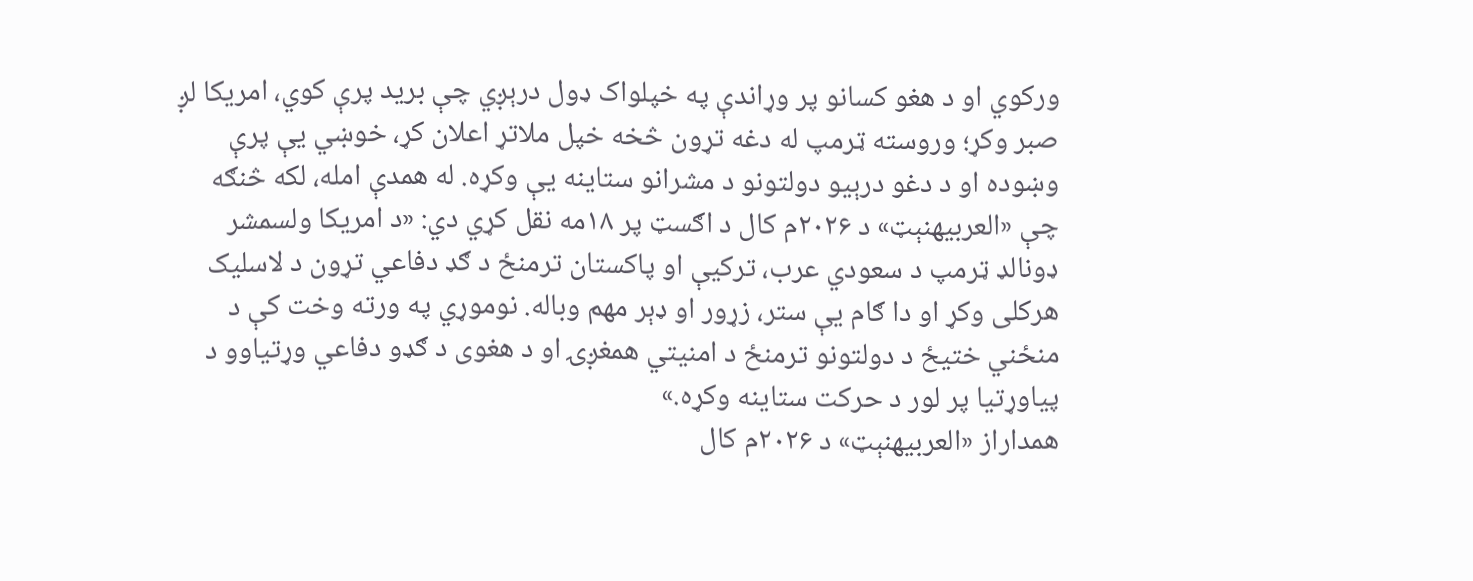ورکوي او د هغو کسانو پر وړاندې په خپلواک ډول درېږي چې برید پرې کوي، امریکا لږ صبر وکړ؛ وروسته ټرمپ له دغه تړون څخه خپل ملاتړ اعلان کړ، خوښي یې پرې وښوده او د دغو درېیو دولتونو د مشرانو ستاینه یې وکړه. له همدې امله، لکه څنګه چې «العربیهنېټ» د ۲۰۲۶م کال د اګسټ پر ۱۸مه نقل کړي دي: «د امریکا ولسمشر ډونالډ ټرمپ د سعودي عرب، ترکیې او پاکستان ترمنځ د ګډ دفاعي تړون د لاسلیک هرکلی وکړ او دا ګام یې ستر، زړور او ډېر مهم وباله. نوموړي په ورته وخت کې د منځني ختیځ د دولتونو ترمنځ د امنیتي همغږۍ او د هغوی د ګډو دفاعي وړتیاوو د پیاوړتیا پر لور د حرکت ستاینه وکړه.»
همداراز «العربیهنېټ» د ۲۰۲۶م کال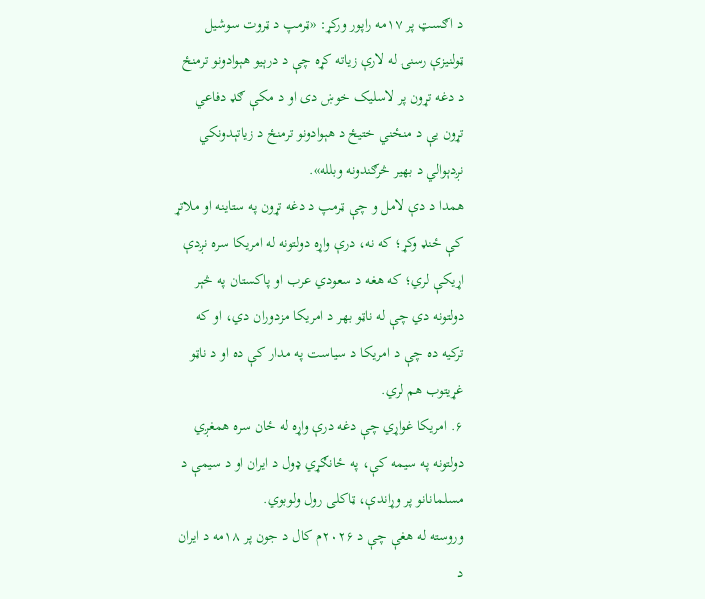د اګسټ پر ۱۷مه راپور ورکړ: «ټرمپ د ټروت سوشیل ټولنیزې رسنۍ له لارې زیاته کړه چې د درېیو هېوادونو ترمنځ د دغه تړون پر لاسلیک خوښ دی او د مکې ګډ دفاعي تړون یې د منځني ختیځ د هېوادونو ترمنځ د زیاتېدونکي نږدېوالي د بهیر څرګندونه وبلله».
همدا د دې لامل و چې ټرمپ د دغه تړون په ستاینه او ملاتړ کې ځنډ وکړ؛ که نه، درې واړه دولتونه له امریکا سره نږدې اړیکې لري؛ که هغه د سعودي عرب او پاکستان په څېر دولتونه دي چې له ناټو بهر د امریکا مزدوران دي، او که ترکیه ده چې د امریکا د سیاست په مدار کې ده او د ناټو غړیتوب هم لري.
۶. امریکا غواړي چې دغه درې واړه له ځان سره همغږي دولتونه په سیمه کې، په ځانګړي ډول د ایران او د سیمې د مسلمانانو پر وړاندې، ټاکلی رول ولوبوي.
وروسته له هغې چې د ۲۰۲۶م کال د جون پر ۱۸مه د ایران د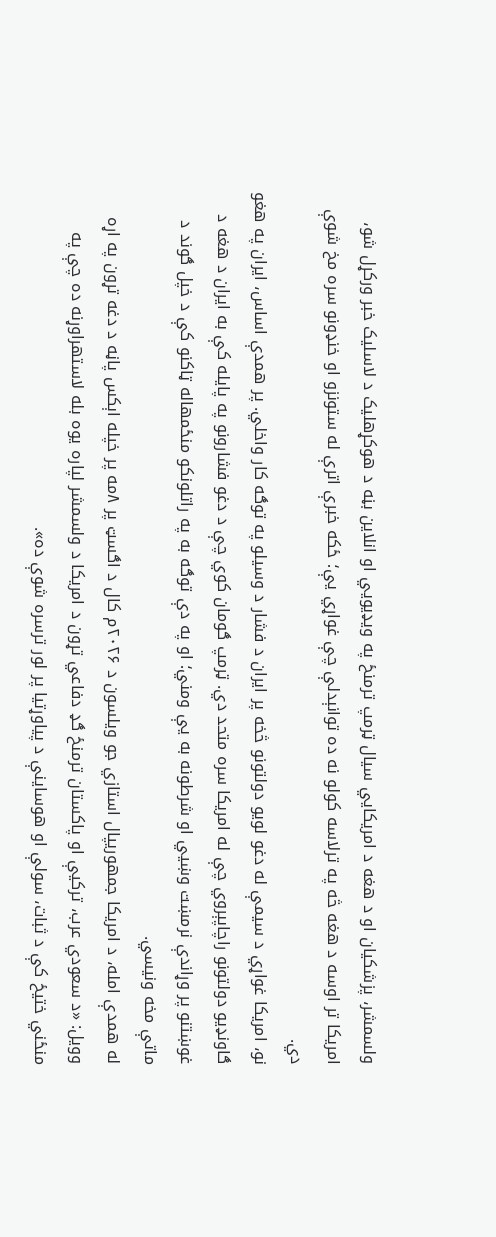ولسمشر، پزشکیان او د هغه د امریکايي سیال ټرمپ ترمنځ په ویډیويي او انلاین بڼه د هوکړهلیک د لاسلیک خبر ورکړل شو، امریکا تر اوسه د هغه څه په ترلاسه کولو نه ده توانېدلې چې غواړي یې؛ ځکه خبرې اترې له ستونزو او خنډونو سره مخ شوې دي.
نو، امریکا غواړي د سیمې له دغو لویو دولتونو څخه پر ایران د فشار د وسیلو په توګه کار واخلي. پر همدې اساس، ایران په هغو ګاونډیو دولتونو راچاپېروي چې له امریکا سره متحد دي. ټرمپ ګومان کوي چې د دغو فشارونو په پایله کې به ایران د هغه د غوښتنو پر وړاندې نرمښت وښيي او شرطونه به یې ومني؛ او په دې توګه به په راتلونکو منځمهاله ټاکنو کې د خپل ګوند د ماتې مخه ونیسي.
له همدې امله، د امریکا جمهوريپال استازي جو ویلسون د ۲۰۲۶م کال د اګسټ پر ۸مه پر خپله اېکس پاڼه د دغه تړون په اړه وویل: «د سعودي عرب، ترکیې او پاکستان ترمنځ ګډ دفاعي تړون د امریکا د ولسمشر لپاره یوه بله لاستهراوړنه ده چې په منځني ختیځ کې د ثبات، سولې او هوساینې د پیاوړتیا پر لور ترسره شوې ده».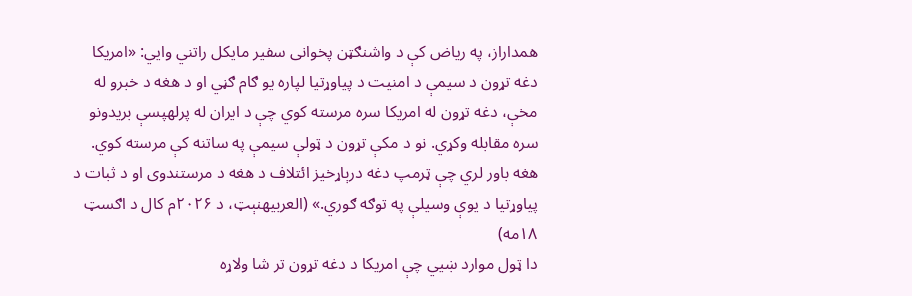همداراز، په ریاض کې د واشنګټن پخوانی سفیر مایکل راتني وايي: «امریکا دغه تړون د سیمې د امنیت د پیاوړتیا لپاره یو ګام ګڼي او د هغه د خبرو له مخې، دغه تړون له امریکا سره مرسته کوي چې د ایران له پرلهپسې بریدونو سره مقابله وکړي. نو د مکې تړون د ټولې سیمې په ساتنه کې مرسته کوي. هغه باور لري چې ټرمپ دغه درېاړخیز ائتلاف د هغه د مرستندوی او د ثبات د پیاوړتیا د یوې وسیلې په توګه ګوري.» (العربیهنېټ، د ۲۰۲۶م کال د اګسټ ۱۸مه)
دا ټول موارد ښيي چې امریکا د دغه تړون تر شا ولاړه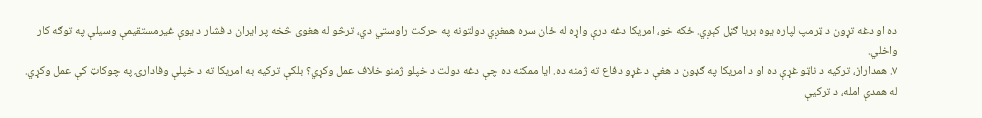ده او دغه تړون د ټرمپ لپاره یوه بریا ګڼل کېږي. ځکه خو، امریکا دغه درې واړه له ځان سره همغږي دولتونه په حرکت راوستي دي، ترڅو له هغوی څخه پر ایران د فشار د یوې غیرمستقیمې وسیلې په توګه کار واخلي.
۷. همداراز، ترکیه د ناټو غړې ده او د امریکا په ګډون د هغې د غړو دفاع ته ژمنه ده. ایا ممکنه ده چې دغه دولت د خپلو ژمنو خلاف عمل وکړي؟ بلکې ترکیه به امریکا ته د خپلې وفادارۍ په چوکاټ کې عمل وکړي. له همدې امله، د ترکیې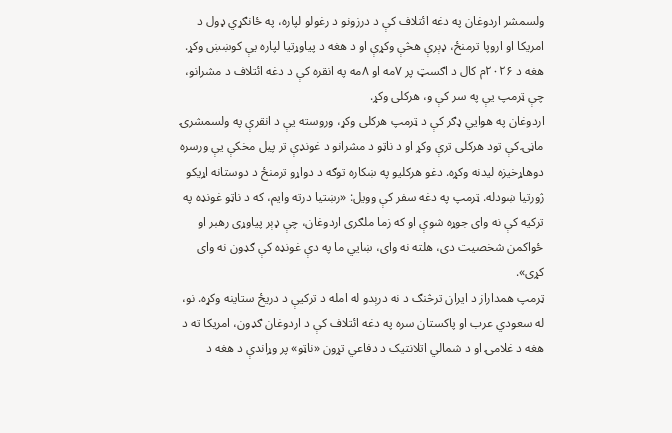ولسمشر اردوغان په دغه ائتلاف کې د درزونو د رغولو لپاره، په ځانګړي ډول د امریکا او اروپا ترمنځ، ډېرې هڅې وکړې او د هغه د پیاوړتیا لپاره یې کوښښ وکړ. هغه د ۲۰۲۶م کال د اګسټ پر ۷مه او ۸مه په انقره کې د دغه ائتلاف د مشرانو، چې ټرمپ یې په سر کې و، هرکلی وکړ.
اردوغان په هوايي ډګر کې د ټرمپ هرکلی وکړ، وروسته یې د انقرې په ولسمشرۍ ماڼۍ کې تود هرکلی ترې وکړ او د ناټو د مشرانو د غونډې تر پیل مخکې یې ورسره دوهاړخیزه لیدنه وکړه. دغو هرکلیو په ښکاره توګه د دواړو ترمنځ د دوستانه اړیکو ژورتیا ښودله. ټرمپ په دغه سفر کې وویل: «رښتیا درته وایم، که د ناټو غونډه په ترکیه کې نه وای جوړه شوې او که زما ملګری اردوغان، چې ډېر پیاوړی رهبر او ځواکمن شخصیت دی، هلته نه وای، ښايي ما په دې غونډه کې ګډون نه وای کړی».
ټرمپ همداراز د ایران ترڅنګ د نه درېدو له امله د ترکیې د دریځ ستاینه وکړه. نو، له سعودي عرب او پاکستان سره په دغه ائتلاف کې د اردوغان ګډون، امریکا ته د هغه د غلامۍ او د شمالي اتلانتیک د دفاعي تړون «ناټو» پر وړاندې د هغه د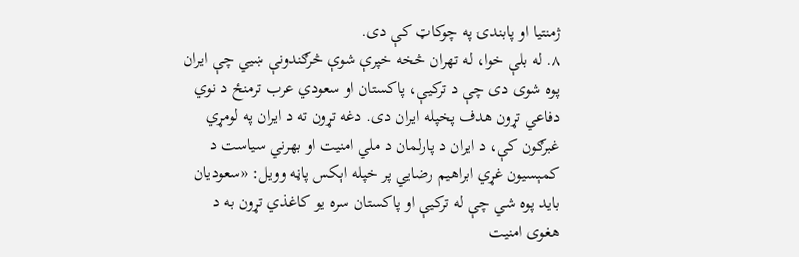ژمنتیا او پابندۍ په چوکاټ کې دی.
۸. له بلې خوا، له تهران څخه خپرې شوې څرګندونې ښيي چې ایران پوه شوی دی چې د ترکیې، پاکستان او سعودي عرب ترمنځ د نوي دفاعي تړون هدف پخپله ایران دی. دغه تړون ته د ایران په لومړي غبرګون کې، د ایران د پارلمان د ملي امنیت او بهرني سیاست د کمېسیون غړي ابراهیم رضايي پر خپله اېکس پاڼه وویل: «سعودیان باید پوه شي چې له ترکیې او پاکستان سره یو کاغذي تړون به د هغوی امنیت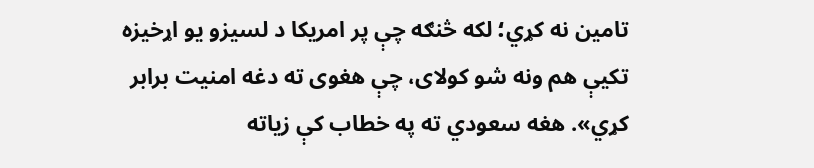تامین نه کړي؛ لکه څنګه چې پر امریکا د لسیزو یو اړخیزه تکیې هم ونه شو کولای، چې هغوی ته دغه امنیت برابر کړي». هغه سعودي ته په خطاب کې زیاته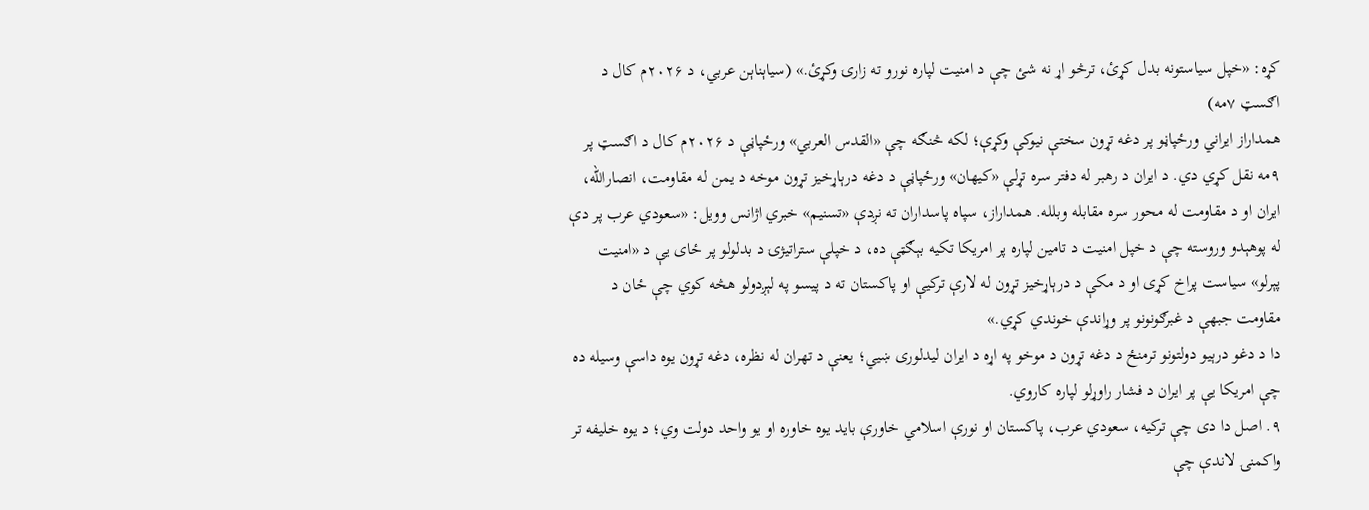کړه: «خپل سیاستونه بدل کړئ، ترڅو اړ نه شئ چې د امنیت لپاره نورو ته زارۍ وکړئ.» (سياېناېن عربي، د ۲۰۲۶م کال د اګسټ ۷مه)
همداراز ایراني ورځپاڼو پر دغه تړون سختې نیوکې وکړې؛ لکه څنګه چې «القدس العربي» ورځپاڼې د ۲۰۲۶م کال د اګسټ پر ۹مه نقل کړي دي. د ایران د رهبر له دفتر سره تړلې «کیهان» ورځپاڼې د دغه درېاړخیز تړون موخه د یمن له مقاومت، انصارالله، ایران او د مقاومت له محور سره مقابله وبلله. همداراز، سپاه پاسداران ته نږدې «تسنیم» خبري اژانس وویل: «سعودي عرب پر دې له پوهېدو وروسته چې د خپل امنیت د تامین لپاره پر امریکا تکیه بېګټې ده، د خپلې ستراتیژۍ د بدلولو پر ځای یې د «امنیت پېرلو» سیاست پراخ کړی او د مکې د درېاړخیز تړون له لارې ترکیې او پاکستان ته د پیسو په لېږدولو هڅه کوي چې ځان د مقاومت جبهې د غبرګونونو پر وړاندې خوندي کړي.»
دا د دغو درېیو دولتونو ترمنځ د دغه تړون د موخو په اړه د ایران لیدلوری ښيي؛ یعنې د تهران له نظره، دغه تړون یوه داسې وسیله ده چې امریکا یې پر ایران د فشار راوړلو لپاره کاروي.
۹. اصل دا دی چې ترکیه، سعودي عرب، پاکستان او نورې اسلامي خاورې باید یوه خاوره او یو واحد دولت وي؛ د یوه خلیفه تر واکمنۍ لاندې چې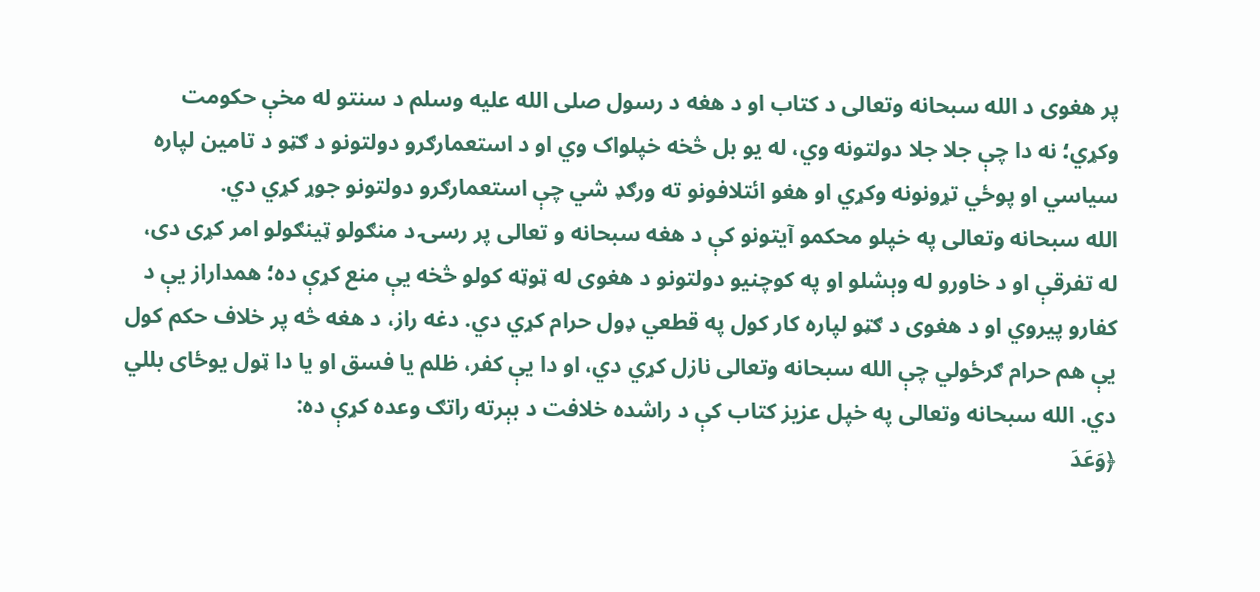پر هغوی د الله سبحانه وتعالی د کتاب او د هغه د رسول صلی الله علیه وسلم د سنتو له مخې حکومت وکړي؛ نه دا چې جلا جلا دولتونه وي، له یو بل څخه خپلواک وي او د استعمارګرو دولتونو د ګټو د تامین لپاره سیاسي او پوځي تړونونه وکړي او هغو ائتلافونو ته ورګډ شي چې استعمارګرو دولتونو جوړ کړي دي.
الله سبحانه وتعالی په خپلو محکمو آیتونو کې د هغه سبحانه و تعالی پر رسۍ د منګولو ټینګولو امر کړی دی، له تفرقې او د خاورو له وېشلو او په کوچنیو دولتونو د هغوی له ټوټه کولو څخه یې منع کړې ده؛ همداراز یې د کفارو پیروي او د هغوی د ګټو لپاره کار کول په قطعي ډول حرام کړي دي. دغه راز، د هغه څه پر خلاف حکم کول یې هم حرام ګرځولي چې الله سبحانه وتعالی نازل کړي دي، او دا یې کفر، ظلم یا فسق او یا دا ټول یوځای بللي دي. الله سبحانه وتعالی په خپل عزیز کتاب کې د راشده خلافت د بېرته راتګ وعده کړې ده:
﴿وَعَدَ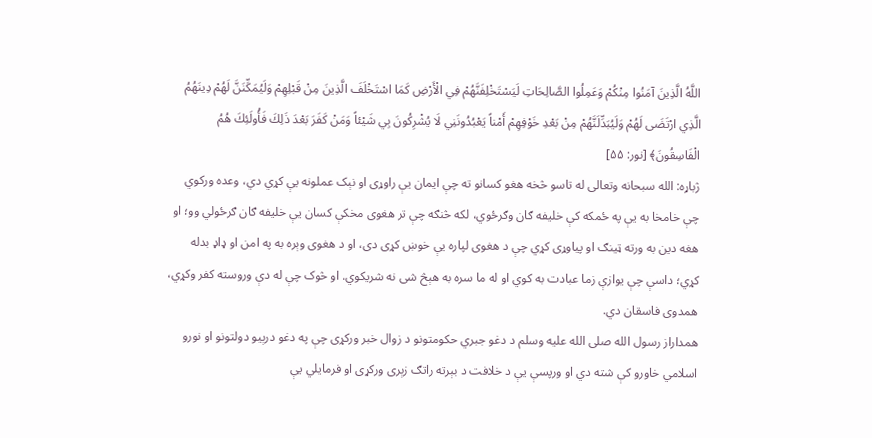اللَّهُ الَّذِينَ آمَنُوا مِنْكُمْ وَعَمِلُوا الصَّالِحَاتِ لَيَسْتَخْلِفَنَّهُمْ فِي الْأَرْضِ كَمَا اسْتَخْلَفَ الَّذِينَ مِنْ قَبْلِهِمْ وَلَيُمَكِّنَنَّ لَهُمْ دِينَهُمُ الَّذِي ارْتَضَى لَهُمْ وَلَيُبَدِّلَنَّهُمْ مِنْ بَعْدِ خَوْفِهِمْ أَمْناً يَعْبُدُونَنِي لَا يُشْرِكُونَ بِي شَيْئاً وَمَنْ كَفَرَ بَعْدَ ذَلِكَ فَأُولَئِكَ هُمُ الْفَاسِقُونَ﴾ [نور: ۵۵]
ژباړه: الله سبحانه وتعالی له تاسو څخه هغو کسانو ته چې ایمان یې راوړی او نېک عملونه یې کړي دي، وعده ورکوي چې خامخا به یې په ځمکه کې خلیفه ګان وګرځوي، لکه څنګه چې تر هغوی مخکې کسان یې خلیفه ګان ګرځولي وو؛ او هغه دین به ورته ټینګ او پیاوړی کړي چې د هغوی لپاره یې خوښ کړی دی، او د هغوی وېره به په امن او ډاډ بدله کړي؛ داسې چې یوازې زما عبادت به کوي او له ما سره به هېڅ شی نه شریکوي. او څوک چې له دې وروسته کفر وکړي، همدوی فاسقان دي.
همداراز رسول الله صلی الله علیه وسلم د دغو جبري حکومتونو د زوال خبر ورکړی چې په دغو درېیو دولتونو او نورو اسلامي خاورو کې شته دي او ورپسې یې د خلافت د بېرته راتګ زېری ورکړی او فرمایلي یې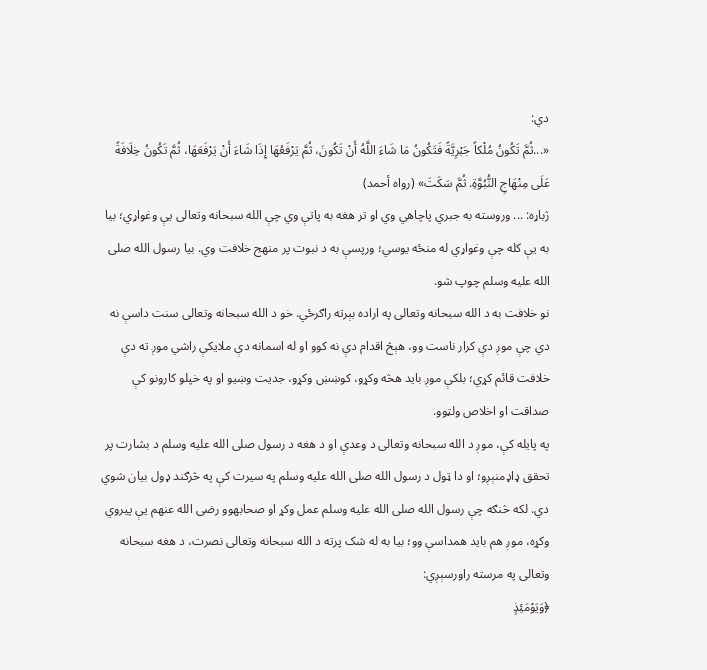دي:
«...ثُمَّ تَكُونُ مُلْكاً جَبْرِيَّةً فَتَكُونُ مَا شَاءَ اللَّهُ أَنْ تَكُونَ، ثُمَّ يَرْفَعُهَا إِذَا شَاءَ أَنْ يَرْفَعَهَا، ثُمَّ تَكُونُ خِلَافَةً عَلَى مِنْهَاجِ النُّبُوَّةِ. ثُمَّ سَكَتَ» (رواه أحمد)
ژباړه: ... وروسته به جبري پاچاهي وي او تر هغه به پاتې وي چې الله سبحانه وتعالی یې وغواړي؛ بیا به یې کله چې وغواړي له منځه یوسي؛ ورپسې به د نبوت پر منهج خلافت وي. بیا رسول الله صلی الله علیه وسلم چوپ شو.
نو خلافت به د الله سبحانه وتعالی په اراده بېرته راګرځي. خو د الله سبحانه وتعالی سنت داسې نه دي چې موږ دې کرار ناست وو، هېڅ اقدام دې نه کوو او له اسمانه دې ملایکې راشي موږ ته دې خلافت قائم کړي؛ بلکې موږ باید هڅه وکړو، کوښښ وکړو، جديت وښيو او په خپلو کارونو کې صداقت او اخلاص ولټوو.
په پایله کې، موږ د الله سبحانه وتعالی د وعدې او د هغه د رسول صلی الله علیه وسلم د بشارت پر تحقق ډاډمنېږو؛ او دا ټول د رسول الله صلی الله علیه وسلم په سیرت کې په څرګند ډول بیان شوي دي. لکه څنګه چې رسول الله صلی الله علیه وسلم عمل وکړ او صحابهوو رضی الله عنهم یې پیروي وکړه، موږ هم باید همداسې وو؛ بیا به له شک پرته د الله سبحانه وتعالی نصرت، د هغه سبحانه وتعالی په مرسته راورسېږي:
﴿وَيَوْمَئِذٍ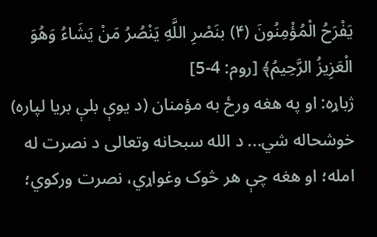يَفْرَحُ الْمُؤْمِنُونَ (۴) بنَصْرِ اللَّهِ يَنْصُرُ مَنْ يَشَاءُ وَهُوَ الْعَزِيزُ الرَّحِيمُ﴾ [روم: 4-5]
ژباړه: او په هغه ورځ به مؤمنان (د یوې بلې بریا لپاره) خوشحاله شي... د الله سبحانه وتعالی د نصرت له امله؛ او هغه چې هر څوک وغواړي، نصرت ورکوي؛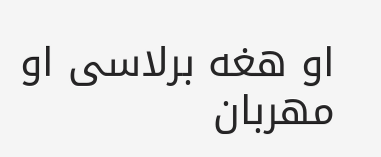او هغه برلاسی او مهربان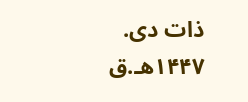ذات دی.
۱۴۴۷هـ.ق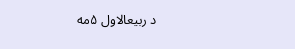د ربیعالاول ۵مه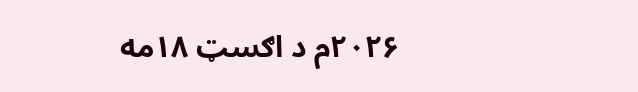۲۰۲۶م د اګسټ ۱۸مه